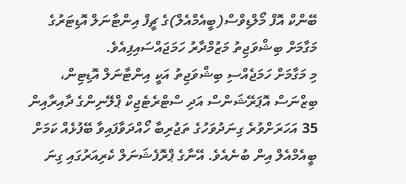ބޭންކް އޮފް މޯލްޑިވްސް(ބީއެމްއެލް)ގެ ޗީފް އިންޓާނަލް އޮޑިޓަރުގެ މަގާމަށް ބިޝްވަޖިތު މަޒުމްދާރު ހަމަޖައްސައިފިއެވެ.
މި މަގާމަށް ހަމަޖެއްސި ބިޝްވަޖިތު އަކީ އިންޓާނަލް އޮޑިޓިން، ބިޒްނަސް އޮޕަރޭޝަންސް އަދި ސްޓްރެޓެޖިކް ޕްލޭނިންގެ ދާއިރާއިން 35 އަހަރަށްވުރެ ގިނަދުވަހުގެ ތަޖުރިބާ ހޯއްދަވާފައިވާ ބޭފުޅެއް ކަމަށް ބީއެމްއެލް އިން ބުނެއެވެ. އޭނާގެ ޕްރޮފެޝަނަލް ކެރިއަރުގައި ގިނަ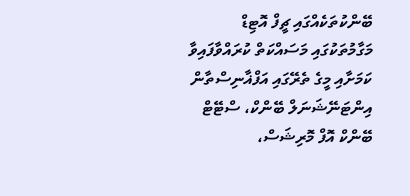ބޭންކުތަކެއްގައި ޗީފް އޮޓިޑް މަގާމުތަކުގައި މަސައްކަތް ކުރައްވާފައިވާ ކަމަށާއި މީގެ ތެރޭގައި އަފްޣާނިސްތާން އިންޓަނޭޝަނަލް ބޭންކް، ސްޓޭޓް ބޭންކް އޮފް މޮރިޝަސް،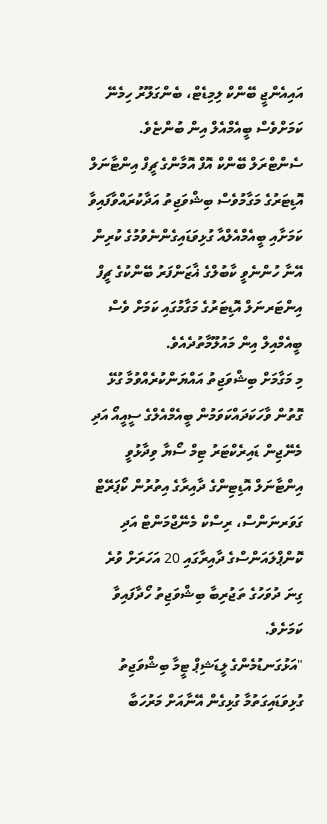އައިއެންޖީ ބޭންކް ލިމިޑެޓް، ބެންގަލޫރު ހިމެނޭ ކަމަށްވެސް ބީއެމްއެލް އިން ބުންޏެވެ. ސެންޓްރަލް ބޭންކް އޮފް އޮމާންގެ ޗީފް އިންޓާނަލް އޮޑިޓަރުގެ މަގާމުވެސް ބިޝްވަޖިތު އަދާކުރައްވާފައިވާ ކަމަށާއި ބީއެމްއެލްއާ ގުޅިވަޑައިގެންނެވުމުގެ ކުރިން އޭނާ ހުންނެވީ ކާބުލްގެ ޣާޒަންފަރު ބޭންކުގެ ޗީފް އިންޓަރނަލް އޮޑިޓަރުގެ މަގާމުގައި ކަމަށް ވެސް ބީއެމްއިލް އިން މައުލޫމާތުދެއެވެ.
މި މަގާމަށް ބިޝްވަޖިތު އައްޔަންކުރެއްވުމާ ގުޅޭ ގޮތުން ވާހަކަދައްކަވަމުން ބީއެމްއެލްގެ ސީއީއޯ އަދި މެނޭޖިން ޑައިރެކްޓަރު ޓިމް ސޯޔާ ވިދާޅުވީ އިންޓާނަލް އޮޑިޓިންގެ ދާއިރާގެ އިތުރުން ކޯޕަރޭޓް ގަވަރނަންސް، ރިސްކް މެނޭޖްމަންޓް އަދި ކޮންޕްލައަންސްގެ ދާއިރާގައި 20 އަހަރަށް ވުރެ ގިނަ ދުވަހުގެ ތަޖުރިބާ ބިޝްވަޖިތު ހޯދާފައިވާ ކަމަށެވެ.
"އަޅުގަނޑުމެންގެ ލީޑަޝިޕް ޓީމާ ބިޝްވަޖިތު ގުޅިވަޑައިގަތުމާ ގުޅިގެން އޭނާއަށް މަރުހަބާ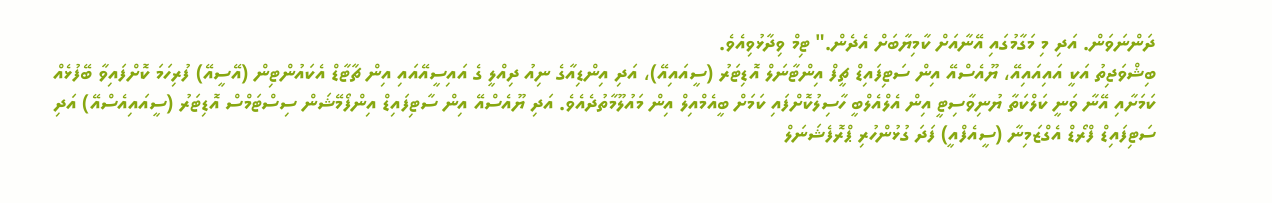ދަންނަވަން. އަދި މި މަގާމުގައި އޭނާއަށް ކާމިޔާބަށް އެދެން." ޓިމް ވިދާޅުވިއެވެ.
ބިޝްވަޖިތު އަކީ އައިއައިއޭ، ޔޫއެސްއޭ އިން ސަޓިފައިޑް ޗީފް އިންޓާނަލް އޮޑިޓަރު (ސީއައިއޭ)، އަދި އިންޑިއާގެ ނިއު ދިއްލީ ގެ އައިސީއޭއައި އިން ޗާޓާޑް އެކައުންޓިން (އޭސީއޭ) ފުރިހަމަ ކޮށްފައިވާ ބޭފުޅެއް ކަމަށާއި އޭނާ ވަނީ ކަލްކަތާ ޔުނިވާސިޓީ އިން އެލްއެލްބީ ހާސިލުކޮށްފައި ކަމަށް ބީއެމްއިލް އިން މައުލޫމާތުދެއެވެ. އަދި ޔޫއެސްއޭ އިން ސާޓިފައިޑް އިންފޯމޭޝަން ސިސްޓަމްސް އޮޑިޓަރު (ސީއައިއެސްއޭ) އަދި ސަޓިފައިޑް ފްރޯޑް އެގްޒަމިނާ (ސީއެފްއީ) ފަދަ ގުޅުންހުރި ޕްރޮފެޝަނަލް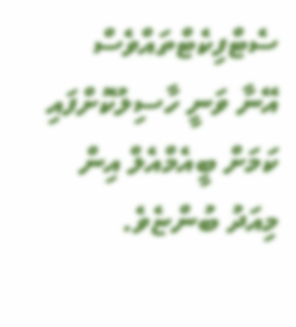ސެޓްފިކެޓްތައްވެސް އޭނާ ވަނީ ހާސިލުކޮށްފައި ކަމަށް ބީއެމްއެލް އިން މިއަދު ބުންޏެވެ.